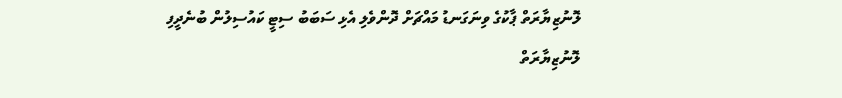ލޮނުޒިޔާރަތް ޕާކުގެ ވިނަގަނޑު މައްޗަށް ދޮންވެލި އެޅި ސަބަބު ސިޓީ ކައުސިލުން ބުނެދީފި
ލޮނުޒިޔާރަތް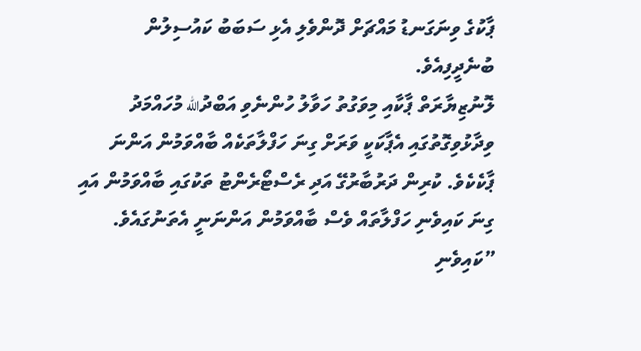ޕާކުގެ ވިނަގަނޑު މައްޗަށް ދޮންވެލި އެޅި ސަބަބު ކައުސިލުން ބުނެދީފިއެވެ.
ލޮނުޒިޔާރަތް ޕާކާއި މިވަގުތު ހަވާލު ހުންނެވި އަބްދުالله މުހައްމަދު ވިދާޅުވިގޮތުގައި އެޕާކަކީ ވަރަށް ގިނަ ހަފްލާތަކެއް ބާއްވަމުން އަންނަ ޕާކެކެވެ. ކުރިން ދަރުބާރުގޭ އަދި ރެސްޓޯރެންޓު ތަކުގައި ބާއްވަމުން އައި ގިނަ ކައިވެނި ހަފްލާތައް ވެސް ބާއްވަމުން އަންނަނީ އެތަނުގައެވެ.
”ކައިވެނި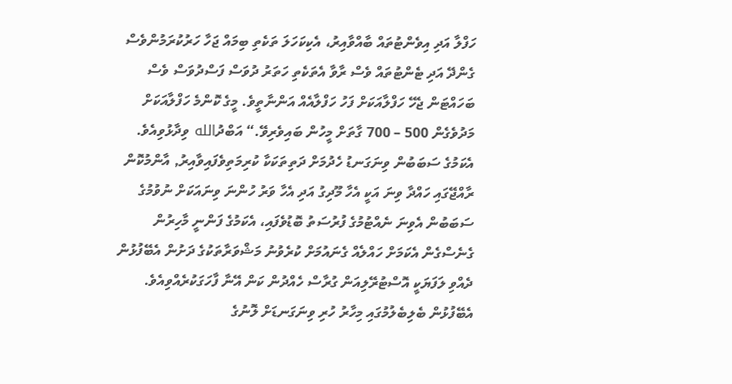ހަފްލާ އަދި އިވެންޓުތައް ބާއްވާއިރު، އެކިކަހަލަ ތަކެތި ބިމައް ޖަހާ ހަރުކުރަމުންވެސް ގެންދޭ އަދި ޓެންޓުތައް ވެސް ރާވާ އެތަކެތި ހަތަރު ދުވަސް ފަސްދުވަސް ވެސް ބަހައްޓަން ޖެހޭ ހަފްލާއަކަށް ފަހު ހަފްލާއެއް އަންނާތީވެ. މީގެ ކޮންމެ ހަފްލާއަކަށް މަދުވެގެން 500 – 700 ގާތަށް މީހުން ބައިވެރިވޭ.“ އަބްދުالله ވިދާޅުވިއެވެ.
އެކަމުގެ ސަބަބުން ވިނަގަނޑު ހެދުމަށް ދަތިތަކަކާ ކުރިމަތިވެފައިވާއިރު, އާންމުކޮން ރާއްޖޭގައި ހައްދާ ވިނަ އަކީ އެހާ މޫދިގު އަދި އެހާ ވަރު ހުންނަ ވިނައަކަށް ނުވުމުގެ ސަބަބުން އެވިނަ ނެއްޓުމުގެ ފުރުސަތު ބޮޑުވެފައި، އެކަމުގެ ފަންނީ މާހިރުން ގެނެސްގެން އެކަމަށް ހައްލެއް ގެނައުމަށް ކުރެވުނު މަޝްވަރާތަކުގެ ދަށުން އެބޭފުޅުން ދެއްވި ލަފަޔަކީ އޮސްޓުރޭލިއަން ގުރާސް ހެއްދުން ކަން އޭނާ ފާހަގަކުރެއްވިއެވެ. އެބޭފުޅުން ބެލިބެލުމުގައި މިހާރު ހުރި ވިނަގަނޑަށް ލޮނުގެ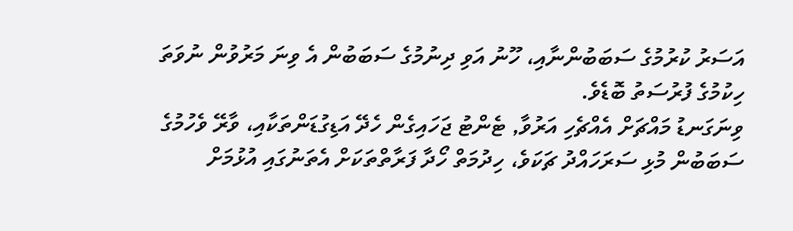އަސަރު ކުރުމުގެ ސަބަބުންނާއި، ހޫނު އަވި ދިނުމުގެ ސަބަބުން އެ ވިނަ މަރުވުން ނުވަތަ ހިކުމުގެ ފުރުސަތު ބޮޑެވެ.
ވިނަގަނޑު މައްޗަށް އެއްޗެހި އަރުވާ, ޓެންޓު ޖަހައިގެން ހެދޭ އަޑިގުޑަންތަކާއި، ވާރޭ ވެހުމުގެ ސަބަބުން މުޅި ސަރަހައްދު ޗަކަވެ، ހިދުމަތް ހޯދާ ފަރާތްތަކަށް އެތަނުގައި އުޅުމަށް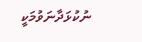ނުކުޅަދާނަވުމަކީ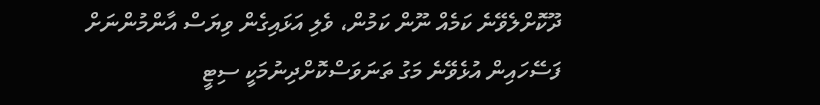ދޫކޮށްލެވޭނެ ކަމެއް ނޫން ކަމުން، ވެލި އަޅައިގެން ވިޔަސް އާންމުންނަށް ފަސޭހައިން އުޅެވޭނެ މަގު ތަނަވަސްކޮށްދިނުމަކީ ސިޓީ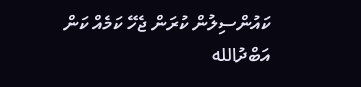ކައުންސިލުން ކުރަން ޖެހޭ ކަމެއް ކަން އަބްދުالله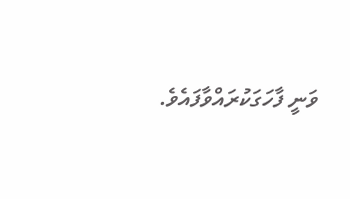ވަނީ ފާހަގަކުރައްވާފައެވެ.